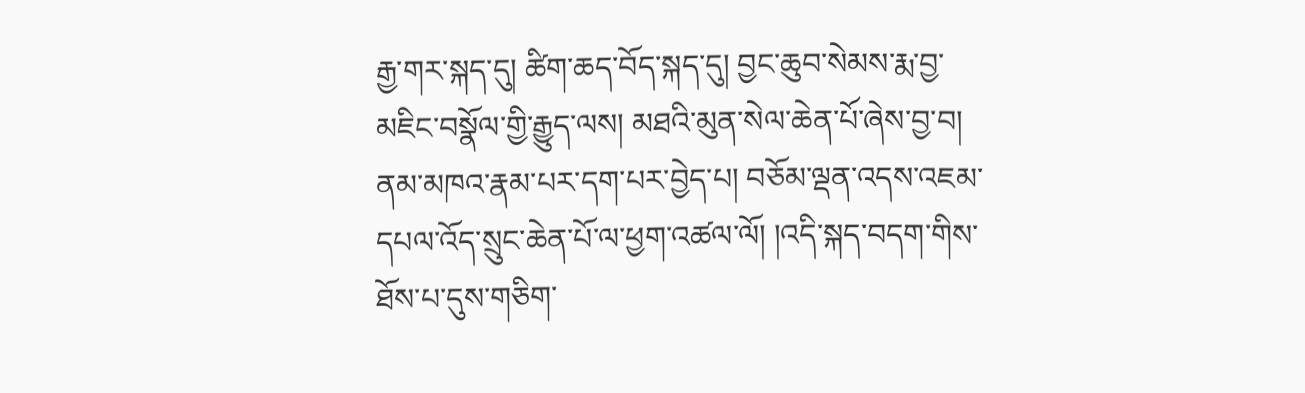རྒྱ་གར་སྐད་དུ། ཚིག་ཆད་བོད་སྐད་དུ། བྱང་ཆུབ་སེམས་རྨ་བྱ་མཇིང་བསྣོལ་གྱི་རྒྱུད་ལས། མཐའི་མུན་སེལ་ཆེན་པོ་ཞེས་བྱ་བ། ནམ་མཁའ་རྣམ་པར་དག་པར་བྱེད་པ། བཅོམ་ལྡན་འདས་འཇམ་དཔལ་འོད་སྲུང་ཆེན་པོ་ལ་ཕྱག་འཚལ་ལོ། །འདི་སྐད་བདག་གིས་ཐོས་པ་དུས་གཅིག་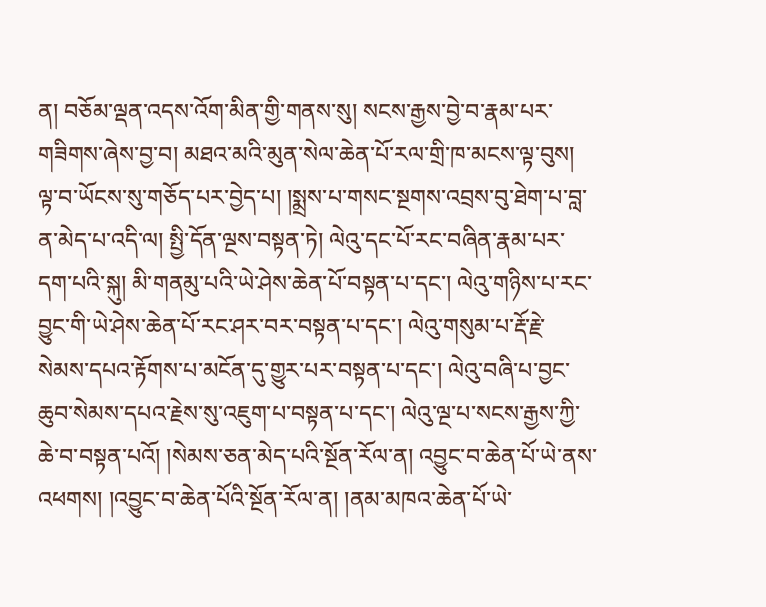ན། བཅོམ་ལྡན་འདས་འོག་མིན་གྱི་གནས་སུ། སངས་རྒྱས་བྱེ་བ་རྣམ་པར་གཟིགས་ཞེས་བྱ་བ། མཐའ་མའི་མུན་སེལ་ཆེན་པོ་རལ་གྲི་ཁ་མངས་ལྟ་བུས། ལྟ་བ་ཡོངས་སུ་གཅོད་པར་བྱེད་པ། །སྨྲས་པ་གསང་སྔགས་འབྲས་བུ་ཐེག་པ་བླ་ན་མེད་པ་འདི་ལ། སྤྱི་དོན་ལྔས་བསྟན་ཏེ། ལེའུ་དང་པོ་རང་བཞིན་རྣམ་པར་དག་པའི་སྐུ། མི་གནམུ་པའི་ཡེ་ཤེས་ཆེན་པོ་བསྟན་པ་དང་། ལེའུ་གཉིས་པ་རང་བྱུང་གི་ཡེ་ཤེས་ཆེན་པོ་རང་ཤར་བར་བསྟན་པ་དང་། ལེའུ་གསུམ་པ་རྡོ་རྗེ་སེམས་དཔའ་རྟོགས་པ་མངོན་དུ་གྱུར་པར་བསྟན་པ་དང་། ལེའུ་བཞི་པ་བྱང་ཆུབ་སེམས་དཔའ་རྗེས་སུ་འཇུག་པ་བསྟན་པ་དང་། ལེའུ་ལྔ་པ་སངས་རྒྱས་ཀྱི་ཆེ་བ་བསྟན་པའོ། །སེམས་ཅན་མེད་པའི་སྔོན་རོལ་ན། འབྱུང་བ་ཆེན་པོ་ཡེ་ནས་འཕགས། །འབྱུང་བ་ཆེན་པོའི་སྔོན་རོལ་ན། །ནམ་མཁའ་ཆེན་པོ་ཡེ་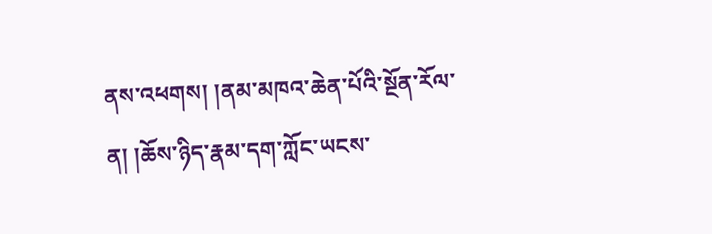ནས་འཕགས། །ནམ་མཁའ་ཆེན་པོའི་སྔོན་རོལ་ན། །ཆོས་ཉིད་རྣམ་དག་ཀློང་ཡངས་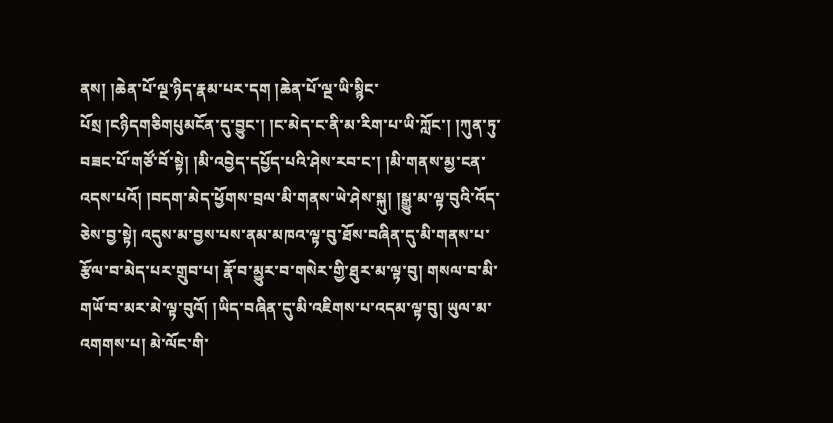ནས། །ཆེན་པོ་ལྔ་ཉིད་རྣམ་པར་དག །ཆེན་པོ་ལྔ་ཡི་སྙིང་པོསྲ །ངཉིདགཅིགཔུམངོན་དུ་བྱུང་། །ང་མེད་ང་ནི་མ་རིག་པ་ཡི་ཀློང་། །ཀུན་ཏུ་བཟང་པོ་གཙོ་བོ་སྟེ། །མི་འབྱེད་དཔྱོད་པའི་ཤེས་རབ་ང་། །མི་གནས་མྱ་ངན་འདས་པའོ། །བདག་མེད་ཕྱོགས་བྲལ་མི་གནས་ཡེ་ཤེས་སྐུ། །སྒྱུ་མ་ལྟ་བུའི་འོད་ཅེས་བྱ་སྟེ། འདུས་མ་བྱས་པས་ནམ་མཁའ་ལྟ་བུ་ཐོས་བཞིན་དུ་མི་གནས་པ་རྩོལ་བ་མེད་པར་གྲུབ་པ། རྣོ་བ་མྱུར་བ་གསེར་གྱི་ཐུར་མ་ལྟ་བུ། གསལ་བ་མི་གཡོ་བ་མར་མེ་ལྟ་བུའོ། །ཡིད་བཞིན་དུ་མི་འཇིགས་པ་འདམ་ལྟ་བུ། ཡུལ་མ་འགགས་པ། མེ་ལོང་གི་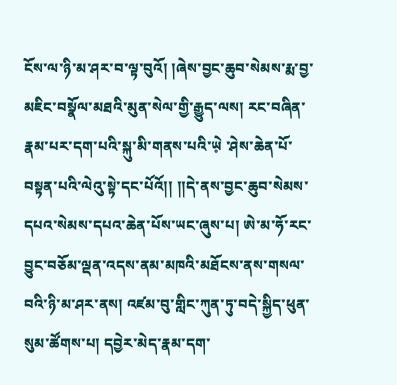ངོས་ལ་ཉི་མ་ཤར་བ་ལྟ་བུའོ། །ཞེས་བྱང་ཆུབ་སེམས་རྨ་བྱ་མཇིང་བསྣོལ་མཐའི་མུན་སེལ་གྱི་རྒྱུད་ལས། རང་བཞིན་རྣམ་པར་དག་པའི་སྐུ་མི་གནས་པའི་ཡེ༷ ་ཤེས་ཆེན་པོ་བསྟན་པའི་ལེའུ་སྟེ་དང་པོའོ།། །།དེ་ནས་བྱང་ཆུབ་སེམས་དཔའ་སེམས་དཔའ་ཆེན་པོས་ཡང་ཞུས་པ། ཨེ་མ་ཧོ་རང་བྱུང་བཅོམ་ལྡན་འདས་ནམ་མཁའི་མཐོངས་ནས་གསལ་བའི་ཉི་མ་ཤར་ནས། འཛམ་བུ་གླིང་ཀུན་ཏུ་བདེ་སྐྱིད་ཕུན་སུམ་ཚོགས་པ། དབྱེར་མེད་རྣམ་དག་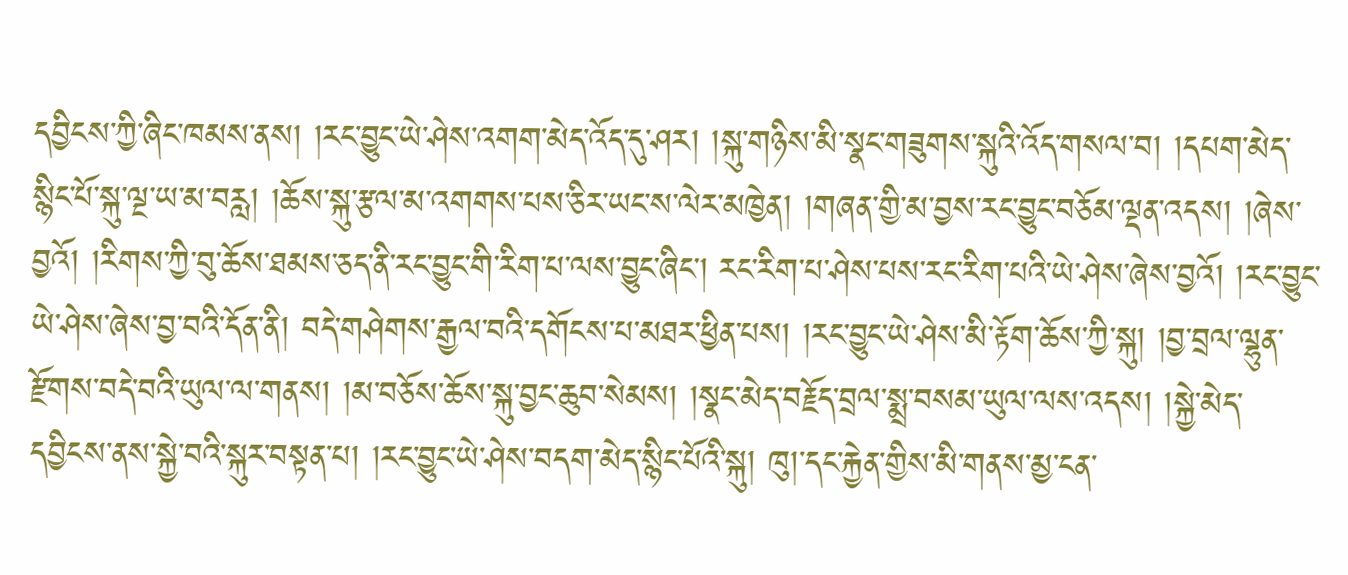དབྱིངས་ཀྱི་ཞིང་ཁམས་ནས། །རང་བྱུང་ཡེ་ཤེས་འགག་མེད་འོད་དུ་ཤར། །སྐུ་གཉིས་མི་སྣང་གཟུགས་སྐུའི་འོད་གསལ་བ། །དཔག་མེད་སྙིང་པོ་སྐུ་ལྔ་ཡ་མ་བརླ། །ཆོས་སྐུ་རྩལ་མ་འགགས་པས་ཅིར་ཡང་ས་ལེར་མཁྱེན། །གཞན་གྱི་མ་བྱས་རང་བྱུང་བཅོམ་ལྡན་འདས། །ཞེས་བྱའོ། །རིགས་ཀྱི་བུ་ཆོས་ཐམས་ཅད་ནི་རང་བྱུང་གི་རིག་པ་ལས་བྱུང་ཞིང་། རང་རིག་པ་ཤེས་པས་རང་རིག་པའི་ཡེ་ཤེས་ཞེས་བྱའོ། །རང་བྱུང་ཡེ་ཤེས་ཞེས་བྱ་བའི་དོན་ནི། བདེ་གཤེགས་རྒྱལ་བའི་དགོངས་པ་མཐར་ཕྱིན་པས། །རང་བྱུང་ཡེ་ཤེས་མི་རྟོག་ཆོས་ཀྱི་སྐུ། །བྱ་བྲལ་ལྷུན་རྫོགས་བདེ་བའི་ཡུལ་ལ་གནས། །མ་བཅོས་ཆོས་སྐུ་བྱང་ཆུབ་སེམས། །སྣང་མེད་བརྗོད་བྲལ་སྨྲ་བསམ་ཡུལ་ལས་འདས། །སྐྱེ་མེད་དབྱིངས་ནས་སྐྱེ་བའི་སྐུར་བསྟན་པ། །རང་བྱུང་ཡེ་ཤེས་བདག་མེད་སྙིང་པོའི་སྐུ། ཁུ།་དང་རྐྱེན་གྱིས་མི་གནས་མྱ་ངན་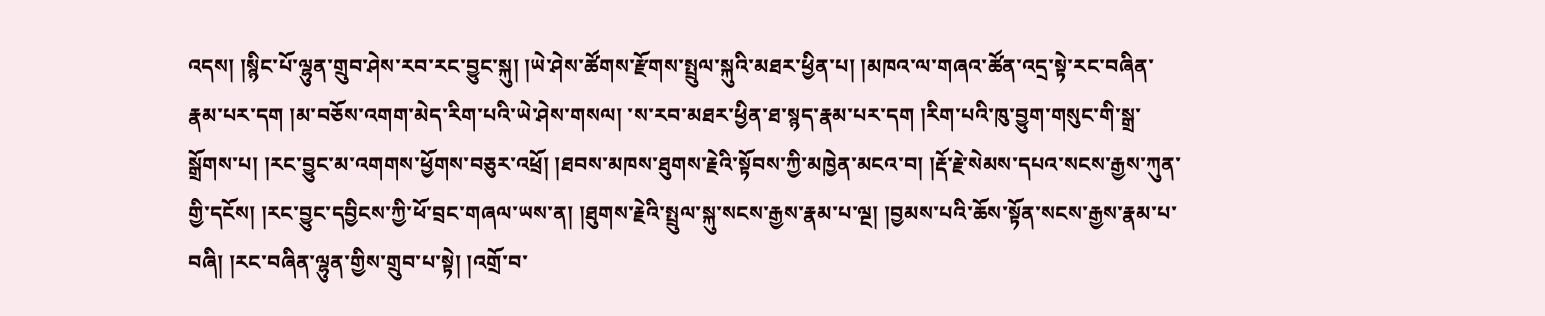འདས། །སྙིང་པོ་ལྷུན་གྲུབ་ཤེས་རབ་རང་བྱུང་སྐུ། །ཡེ་ཤེས་ཚོགས་རྫོགས་སྤྲུལ་སྐུའི་མཐར་ཕྱིན་པ། །མཁའ་ལ་གཞའ་ཚོན་འདྲ་སྟེ་རང་བཞིན་རྣམ་པར་དག །མ་བཅོས་འགག་མེད་རིག་པའི་ཡེ་ཤེས་གསལ། ་ས་རབ་མཐར་ཕྱིན་ཐ་སྙད་རྣམ་པར་དག །རིག་པའི་ཁུ་བྱུག་གསུང་གི་སྒྲ་སྒྲོགས་པ། །རང་བྱུང་མ་འགགས་ཕྱོགས་བཅུར་འཕྲོ། །ཐབས་མཁས་ཐུགས་རྗེའི་སྟོབས་ཀྱི་མཁྱེན་མངའ་བ། །རྡོ་རྗེ་སེམས་དཔའ་སངས་རྒྱས་ཀུན་གྱི་དངོས། །རང་བྱུང་དབྱིངས་ཀྱི་ཕོ་བྲང་གཞལ་ཡས་ན། །ཐུགས་རྗེའི་སྤྲུལ་སྐུ་སངས་རྒྱས་རྣམ་པ་ལྔ། །བྱམས་པའི་ཆོས་སྟོན་སངས་རྒྱས་རྣམ་པ་བཞི། །རང་བཞིན་ལྷུན་གྱིས་གྲུབ་པ་སྟེ། །འགྲོ་བ་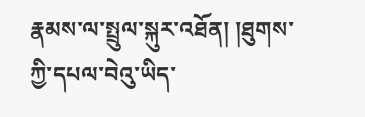རྣམས་ལ་སྤྲུལ་སྐུར་འཐོན། །ཐུགས་ཀྱི་དཔལ་བེའུ་ཡིད་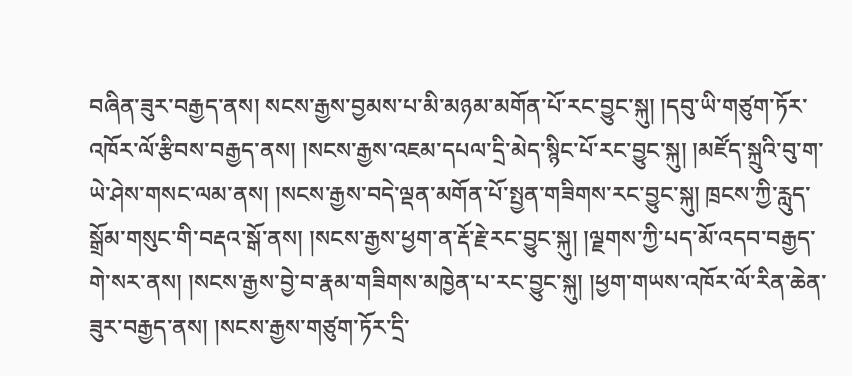བཞིན་ཟུར་བརྒྱད་ནས། སངས་རྒྱས་བྱམས་པ་མི་མཉམ་མགོན་པོ་རང་བྱུང་སྐུ། །དབུ་ཡི་གཙུག་ཏོར་འཁོར་ལོ་རྩིབས་བརྒྱད་ནས། །སངས་རྒྱས་འཇམ་དཔལ་དྲི་མེད་སྙིང་པོ་རང་བྱུང་སྐུ། །མཛོད་སྐྲུའི་བུ་ག་ཡེ་ཤེས་གསང་ལམ་ནས། །སངས་རྒྱས་བདེ་ལྡན་མགོན་པོ་སྤྱན་གཟིགས་རང་བྱུང་སྐུ། ཁྲངས་ཀྱི་རླུད་སྒྲོམ་གསུང་གི་བརྡའ་སྒོ་ནས། །སངས་རྒྱས་ཕྱག་ན་རྡོ་རྗེ་རང་བྱུང་སྐུ། །ལྗགས་ཀྱི་པད་མོ་འདབ་བརྒྱད་གེ་སར་ནས། །སངས་རྒྱས་བྱེ་བ་རྣམ་གཟིགས་མཁྱེན་པ་རང་བྱུང་སྐུ། །ཕྱག་གཡས་འཁོར་ལོ་རིན་ཆེན་ཟུར་བརྒྱད་ནས། །སངས་རྒྱས་གཙུག་ཏོར་དྲི་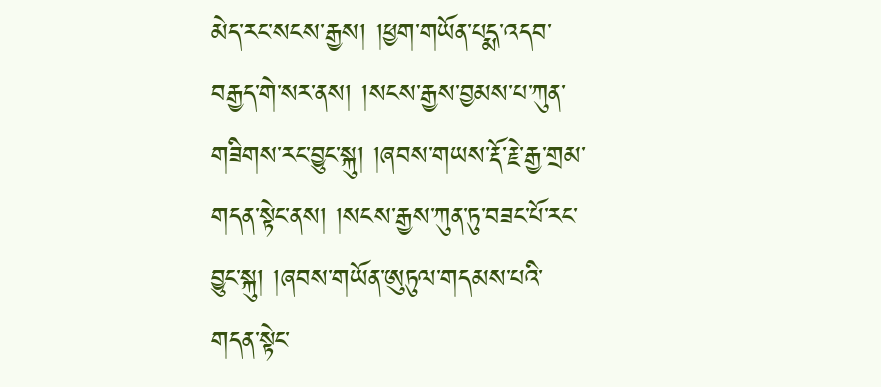མེད་རང་སངས་རྒྱས། །ཕྱག་གཡོན་པདྨ་འདབ་བརྒྱད་གེ་སར་ནས། །སངས་རྒྱས་བྱམས་པ་ཀུན་གཟིགས་རང་བྱུང་སྐུ། །ཞབས་གཡས་རྡོ་རྗེ་རྒྱ་གྲམ་གདན་སྟེང་ནས། །སངས་རྒྱས་ཀུན་ཏུ་བཟང་པོ་རང་བྱུང་སྐུ། །ཞབས་གཡོན་ཨུཏུལ་གདམས་པའི་གདན་སྟེང་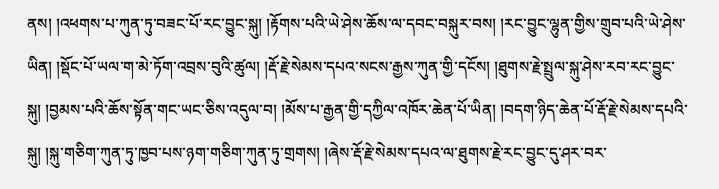ནས། །འཕགས་པ་ཀུན་ཏུ་བཟང་པོ་རང་བྱུང་སྐུ། །རྟོགས་པའི་ཡེ་ཤེས་ཆོས་ལ་དབང་བསྐུར་བས། །རང་བྱུང་ལྷུན་གྱིས་གྲུབ་པའི་ཡེ་ཤེས་ཡིན། །སྡོང་པོ་ཡལ་ག་མེ་ཏོག་འབྲས་བུའི་ཚུལ། །རྡོ་རྗེ་སེམས་དཔའ་སངས་རྒྱས་ཀུན་གྱི་དངོས། །ཐུགས་རྗེ་སྤྲུལ་སྐུ་ཤེས་རབ་རང་བྱུང་སྐུ། །བྱམས་པའི་ཆོས་སྟོན་གང་ཡང་ཅིས་འདུལ་བ། །མོས་པ་རྒྱན་གྱི་དཀྱིལ་འཁོར་ཆེན་པོ་ཡིན། །བདག་ཉིད་ཆེན་པོ་རྡོ་རྗེ་སེམས་དཔའི་སྐུ། །སྐུ་གཅིག་ཀུན་ཏུ་ཁྱབ་པས་ཉག་གཅིག་ཀུན་ཏུ་གྲགས། །ཞེས་རྡོ་རྗེ་སེམས་དཔའ་ལ་ཐུགས་རྗེ་རང་བྱུང་དུ་ཤར་བར་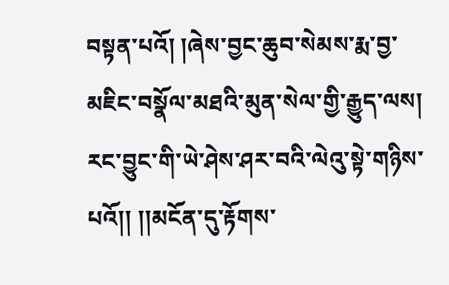བསྟན་པའོ། །ཞེས་བྱང་ཆུབ་སེམས་རྨ་བྱ་མཇིང་བསྣོལ་མཐའི་མུན་སེལ་གྱི་རྒྱུད་ལས། རང་བྱུང་གི་ཡེ་ཤེས་ཤར་བའི་ལེའུ་སྟེ་གཉིས་པའོ།། །།མངོན་དུ་རྟོགས་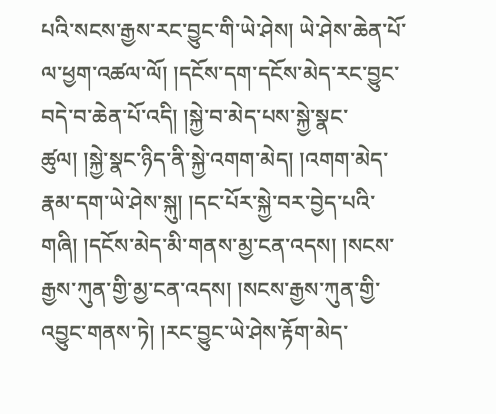པའི་སངས་རྒྱས་རང་བྱུང་གི་ཡེ་ཤེས། ཡེ་ཤེས་ཆེན་པོ་ལ་ཕྱག་འཚལ་ལོ། །དངོས་དག་དངོས་མེད་རང་བྱུང་བདེ་བ་ཆེན་པོ་འདི། །སྐྱེ་བ་མེད་པས་སྐྱེ་སྣང་ཚུལ། །སྐྱེ་སྣང་ཉིད་ནི་སྐྱེ་འགག་མེད། །འགག་མེད་རྣམ་དག་ཡེ་ཤེས་སྐུ། །དང་པོར་སྐྱེ་བར་བྱེད་པའི་གཞི། །དངོས་མེད་མི་གནས་མྱ་ངན་འདས། །སངས་རྒྱས་ཀུན་གྱི་མྱ་ངན་འདས། །སངས་རྒྱས་ཀུན་གྱི་འབྱུང་གནས་ཏེ། །རང་བྱུང་ཡེ་ཤེས་རྟོག་མེད་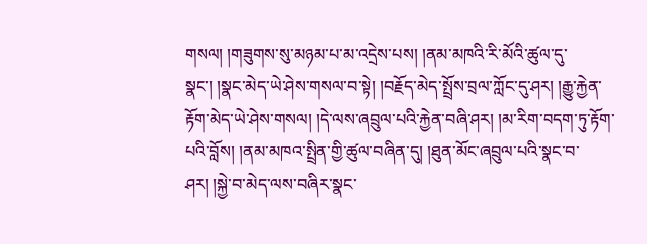གསལ། །གཟུགས་སུ་མཉམ་པ་མ་འདྲེས་པས། །ནམ་མཁའི་རི་མོའི་ཚུལ་དུ་སྣང་། །སྣང་མེད་ཡེ་ཤེས་གསལ་བ་སྟེ། །བརྗོད་མེད་སྤྲོས་བྲལ་ཀློང་དུ་ཤར། །རྒྱུ་རྐྱེན་རྟོག་མེད་ཡེ་ཤེས་གསལ། །དེ་ལས་ཞབྲུལ་པའི་རྐྱེན་བཞི་ཤར། །མ་རིག་བདག་ཏུ་རྟོག་པའི་བློས། །ནམ་མཁའ་སྤྲིན་གྱི་ཚུལ་བཞིན་དུ། །ཐུན་མོང་ཞབྲུལ་པའི་སྣང་བ་ཤར། །སྐྱེ་བ་མེད་ལས་བཞིར་སྣང་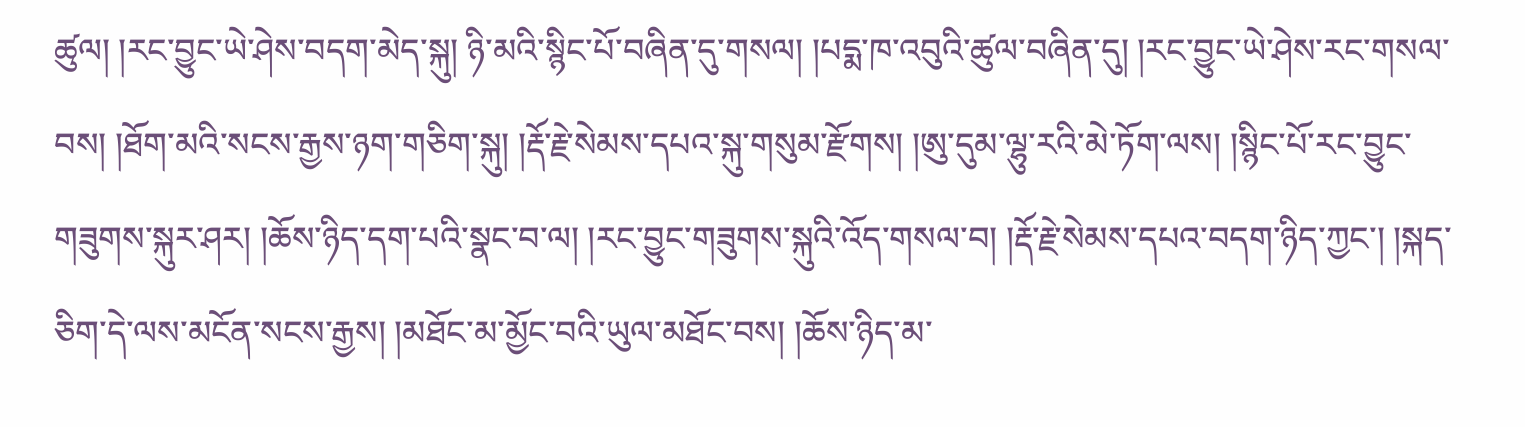ཚུལ། །རང་བྱུང་ཡེ་ཤེས་བདག་མེད་སྐུ། ཉི་མའི་སྙིང་པོ་བཞིན་དུ་གསལ། །པདྨ་ཁ་འབུའི་ཚུལ་བཞིན་དུ། །རང་བྱུང་ཡེ་ཤེས་རང་གསལ་བས། །ཐོག་མའི་སངས་རྒྱས་ཉག་གཅིག་སྐུ། །རྡོ་རྗེ་སེམས་དཔའ་སྐུ་གསུམ་རྫོགས། །ཨུ་དུམ་ལྷུ་རའི་མེ་ཏོག་ལས། །སྙིང་པོ་རང་བྱུང་གཟུགས་སྐུར་ཤར། །ཆོས་ཉིད་དག་པའི་སྣང་བ་ལ། །རང་བྱུང་གཟུགས་སྐུའི་འོད་གསལ་བ། །རྡོ་རྗེ་སེམས་དཔའ་བདག་ཉིད་ཀྱང་། །སྐད་ཅིག་དེ་ལས་མངོན་སངས་རྒྱས། །མཐོང་མ་མྱོང་བའི་ཡུལ་མཐོང་བས། །ཆོས་ཉིད་མ་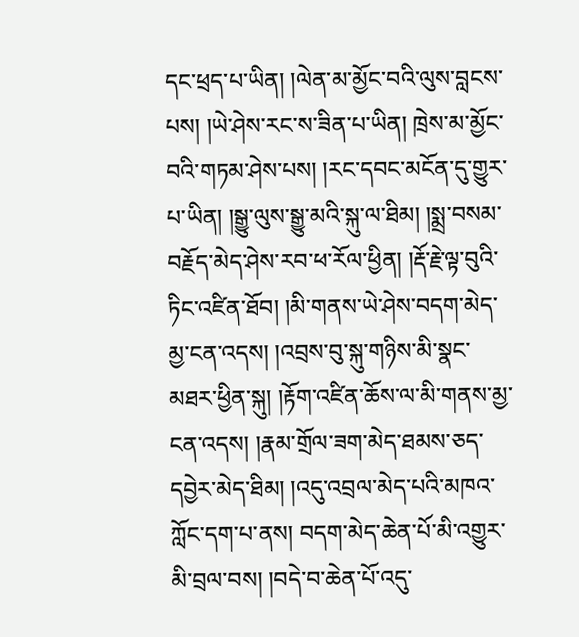དང་ཕྲད་པ་ཡིན། །ལེན་མ་མྱོང་བའི་ལུས་བླངས་པས། །ཡེ་ཤེས་རང་ས་ཟིན་པ་ཡིན། ཁྲེས་མ་མྱོང་བའི་གཏམ་ཤེས་པས། །རང་དབང་མངོན་དུ་གྱུར་པ་ཡིན། །སྒྱུ་ལུས་སྒྱུ་མའི་སྐུ་ལ་ཐིམ། །སྨྲ་བསམ་བརྗོད་མེད་ཤེས་རབ་ཕ་རོལ་ཕྱིན། །རྡོ་རྗེ་ལྟ་བུའི་ཏིང་འཛིན་ཐོབ། །མི་གནས་ཡེ་ཤེས་བདག་མེད་མྱ་ངན་འདས། །འབྲས་བུ་སྐུ་གཉིས་མི་སྣང་མཐར་ཕྱིན་སྐུ། །རྟོག་འཛིན་ཆོས་ལ་མི་གནས་མྱ་ངན་འདས། །རྣམ་གྲོལ་ཟག་མེད་ཐམས་ཅད་དབྱེར་མེད་ཐིམ། །འདུ་འབྲལ་མེད་པའི་མཁའ་ཀློང་དག་པ་ནས། བདག་མེད་ཆེན་པོ་མི་འགྱུར་མི་བྲལ་བས། །བདེ་བ་ཆེན་པོ་འདུ་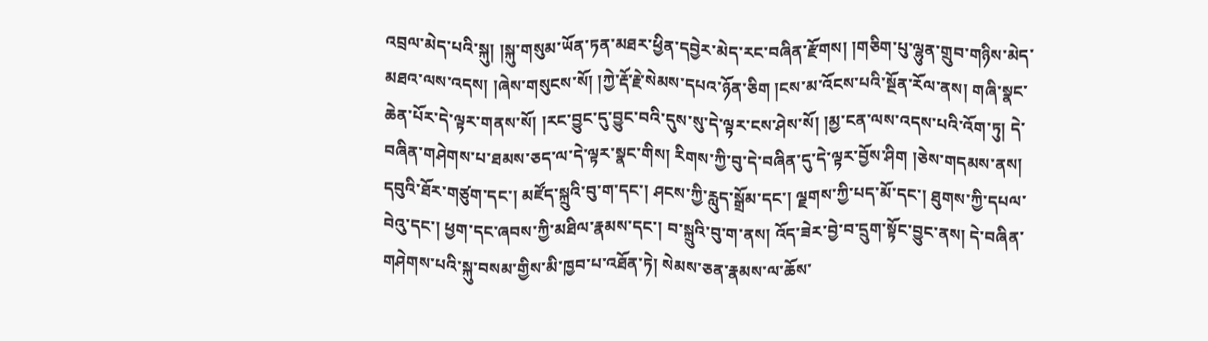འབྲལ་མེད་པའི་སྐུ། །སྐུ་གསུམ་ཡོན་ཏན་མཐར་ཕྱིན་དབྱེར་མེད་རང་བཞིན་རྫོགས། །གཅིག་པུ་ལྷུན་གྲུབ་གཉིས་མེད་མཐའ་ལས་འདས། །ཞེས་གསུངས་སོ། །ཀྱེ་རྡོ་རྗེ་སེམས་དཔའ་ཉོན་ཅིག །ངས་མ་འོངས་པའི་སྔོན་རོལ་ནས། གཞི་སྣང་ཆེན་པོར་དེ་ལྟར་གནས་སོ། །རང་བྱུང་དུ་བྱུང་བའི་དུས་སུ་དེ་ལྟར་ངས་ཤེས་སོ། །མྱ་ངན་ལས་འདས་པའི་འོག་ཏུ། དེ་བཞིན་གཤེགས་པ་ཐམས་ཅད་ལ་དེ་ལྟར་སྣང་གིས། རིགས་ཀྱི་བུ་དེ་བཞིན་དུ་དེ་ལྟར་བྱོས་ཤིག །ཅེས་གདམས་ནས། དབུའི་ཐོར་གཙུག་དང་། མཛོད་སྐྲུའི་བུ་ག་དང་། ཤངས་ཀྱི་རླུད་སྒྲོམ་དང་། ལྗགས་ཀྱི་པད་མོ་དང་། ཐུགས་ཀྱི་དཔལ་བེའུ་དང་། ཕྱག་དང་ཞབས་ཀྱི་མཐིལ་རྣམས་དང་། བ་སྐྲུའི་བུ་ག་ནས། འོད་ཟེར་བྱེ་བ་དྲུག་སྟོང་བྱུང་ནས། དེ་བཞིན་གཤེགས་པའི་སྐུ་བསམ་གྱིས་མི་ཁྱབ་པ་འཐོན་ཏེ། སེམས་ཅན་རྣམས་ལ་ཆོས་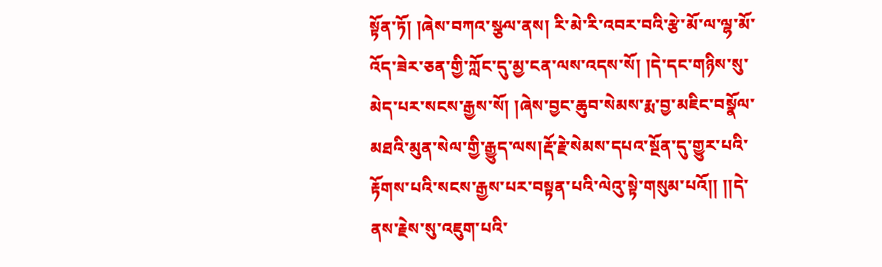སྟོན་ཏོ། །ཞེས་བཀའ་སྩལ་ནས། རི་མེ་རི་འབར་བའི་རྩེ་མོ་ལ་ལྷ་མོ་འོད་ཟེར་ཅན་གྱི་ཀློང་དུ་མྱ་ངན་ལས་འདས་སོ། །དེ་དང་གཉིས་སུ་མེད་པར་སངས་རྒྱས་སོ། །ཞེས་བྱང་ཆུབ་སེམས་རྨ་བྱ་མཇིང་བསྣོལ་མཐའི་མུན་སེལ་གྱི་རྒྱུད་ལས།རྡོ་རྗེ་སེམས་དཔའ་སྔོན་དུ་གྱུར་པའི་རྟོགས་པའི་སངས་རྒྱས་པར་བསྟན་པའི་ལེའུ་སྟེ་གསུམ་པའོ།། །།དེ་ནས་རྗེས་སུ་འཇུག་པའི་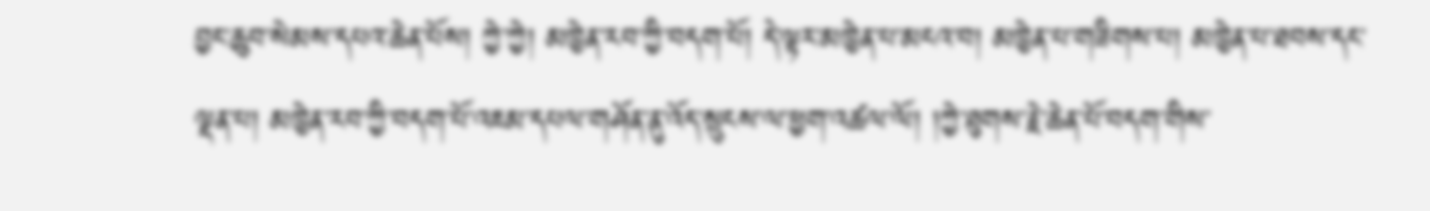བྱང་ཆུབ་སེམས་དཔའ་ཆེན་པོས། ཀྱེ་ཀྱེ། མཁྱེན་རབ་ཀྱི་བདག་པོ། དེ་ལྟར་མཁྱེན་པ་མངའ་བ། མཁྱེན་པ་གཟིགས་པ། མཁྱེན་པ་ཐབས་དང་ལྡན་པ། མཁྱེན་རབ་ཀྱི་བདག་པོ་འཇམ་དཔལ་གཤོན་ནུ་འོད་སྲུངས་ལ་ཕྱག་འཚལ་ལོ། །ཀྱེ་ཐུགས་རྗེ་ཆེན་པོ་བདག་གིས་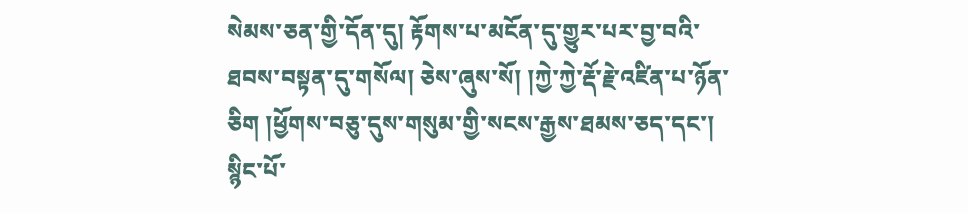སེམས་ཅན་གྱི་དོན་དུ། རྟོགས་པ་མངོན་དུ་གྱུར་པར་བྱ་བའི་ཐབས་བསྟན་དུ་གསོལ། ཅེས་ཞུས་སོ། །ཀྱེ་ཀྱེ་རྡོ་རྗེ་འཛིན་པ་ཉོན་ཅིག །ཕྱོགས་བཅུ་དུས་གསུམ་གྱི་སངས་རྒྱས་ཐམས་ཅད་དང་། སྙིང་པོ་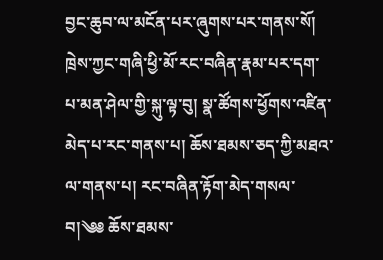བྱང་ཆུབ་ལ་མངོན་པར་ཞུགས་པར་གནས་སོ། ཁྲེས་ཀྱང་གཞི་ཕྱི་མོ་རང་བཞིན་རྣམ་པར་དག་པ་མན་ཤེལ་གྱི་སྐུ་ལྟ་བུ། སྣ་ཚོགས་ཕྱོགས་འཛིན་མེད་པ་རང་གནས་པ། ཆོས་ཐམས་ཅད་ཀྱི་མཐའ་ལ་གནས་པ། རང་བཞིན་རྟོག་མེད་གསལ་བ།༄༅ ཆོས་ཐམས་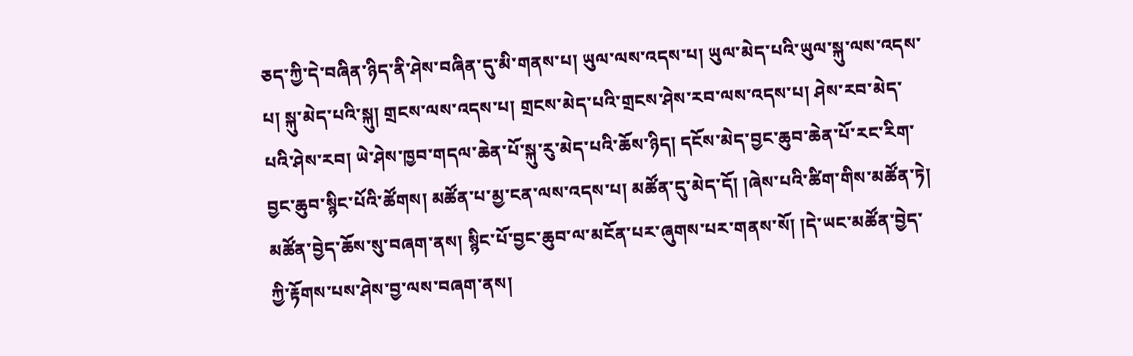ཅད་ཀྱི་དེ་བཞིན་ཉིད་ནི་ཤེས་བཞིན་དུ་མི་གནས་པ། ཡུལ་ལས་འདས་པ། ཡུལ་མེད་པའི་ཡུལ་སྐུ་ལས་འདས་པ། སྐུ་མེད་པའི་སྐུ། གྲངས་ལས་འདས་པ། གྲངས་མེད་པའི་གྲངས་ཤེས་རབ་ལས་འདས་པ། ཤེས་རབ་མེད་པའི་ཤེས་རབ། ཡེ་ཤེས་ཁྱབ་གདལ་ཆེན་པོ་སྐུ་རུ་མེད་པའི་ཆོས་ཉིད། དངོས་མེད་བྱང་ཆུབ་ཆེན་པོ་རང་རིག་བྱང་ཆུབ་སྙིང་པོའི་ཚོགས། མཚོན་པ་མྱ་ངན་ལས་འདས་པ། མཚོན་དུ་མེད་དོ། །ཞེས་པའི་ཚིག་གིས་མཚོན་ཏེ། མཚོན་བྱེད་ཆོས་སུ་བཞག་ནས། སྙིང་པོ་བྱང་ཆུབ་ལ་མངོན་པར་ཞུགས་པར་གནས་སོ། །དེ་ཡང་མཚོན་བྱེད་ཀྱི་རྟོགས་པས་ཤེས་བྱ་ལས་བཞག་ནས།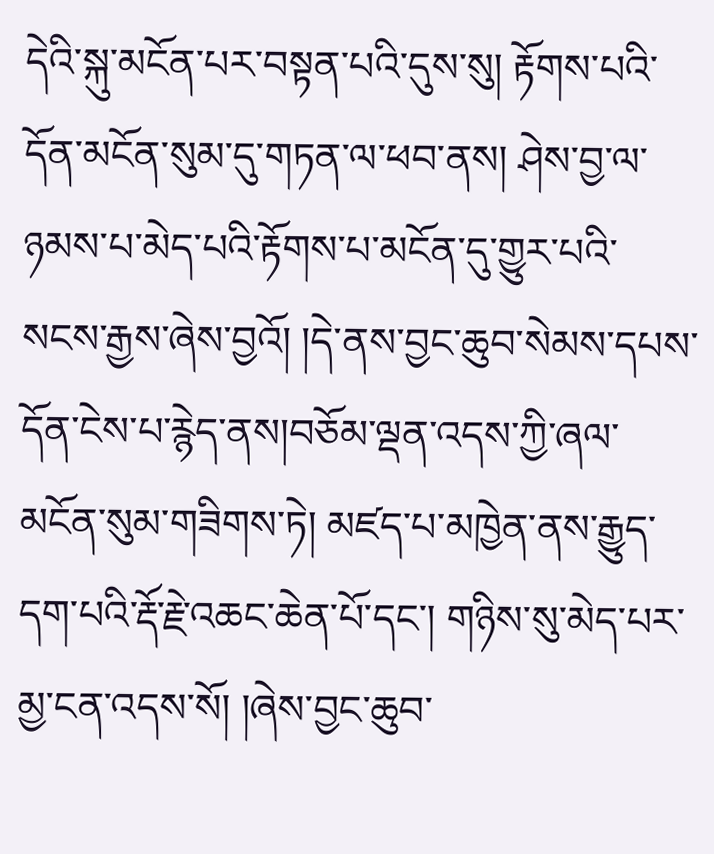དེའི་སྐུ་མངོན་པར་བསྟན་པའི་དུས་སུ། རྟོགས་པའི་དོན་མངོན་སུམ་དུ་གཏན་ལ་ཕབ་ནས། ཤེས་བྱ་ལ་ཉམས་པ་མེད་པའི་རྟོགས་པ་མངོན་དུ་གྱུར་པའི་སངས་རྒྱས་ཞེས་བྱའོ། །དེ་ནས་བྱང་ཆུབ་སེམས་དཔས་དོན་ངེས་པ་རྙེད་ནས།བཅོམ་ལྡན་འདས་ཀྱི་ཞལ་མངོན་སུམ་གཟིགས་ཏེ། མཛད་པ་མཁྱེན་ནས་རྒྱུད་དག་པའི་རྡོ་རྗེ་འཆང་ཆེན་པོ་དང་། གཉིས་སུ་མེད་པར་མྱ་ངན་འདས་སོ། །ཞེས་བྱང་ཆུབ་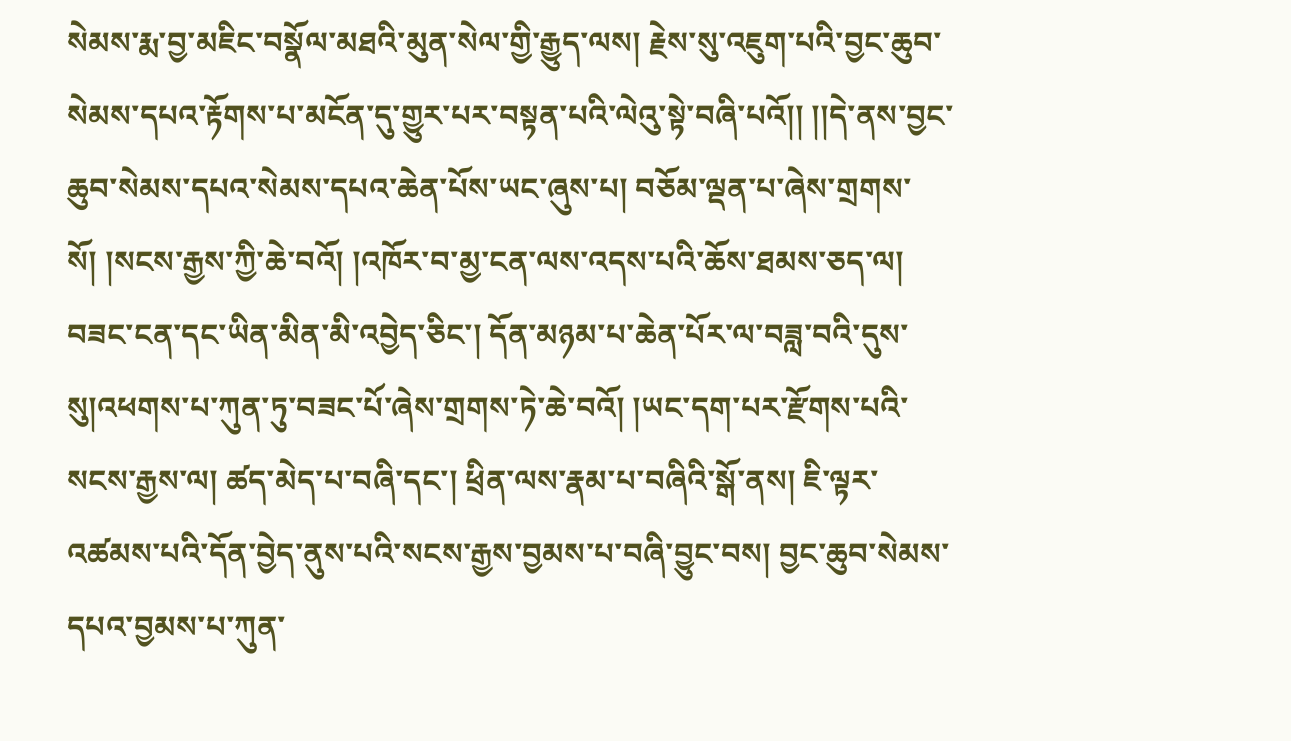སེམས་རྨ་བྱ་མཇིང་བསྣོལ་མཐའི་མུན་སེལ་གྱི་རྒྱུད་ལས། རྗེས་སུ་འཇུག་པའི་བྱང་ཆུབ་སེམས་དཔའ་རྟོགས་པ་མངོན་དུ་གྱུར་པར་བསྟན་པའི་ལེའུ་སྟེ་བཞི་པའོ།། །།དེ་ནས་བྱང་ཆུབ་སེམས་དཔའ་སེམས་དཔའ་ཆེན་པོས་ཡང་ཞུས་པ། བཅོམ་ལྡན་པ་ཞེས་གྲགས་སོ། །སངས་རྒྱས་ཀྱི་ཆེ་བའོ། །འཁོར་བ་མྱ་ངན་ལས་འདས་པའི་ཆོས་ཐམས་ཅད་ལ། བཟང་ངན་དང་ཡིན་མིན་མི་འབྱེད་ཅིང་། དོན་མཉམ་པ་ཆེན་པོར་ལ་བཟླ་བའི་དུས་སུ།འཕགས་པ་ཀུན་ཏུ་བཟང་པོ་ཞེས་གྲགས་ཏེ་ཆེ་བའོ། །ཡང་དག་པར་རྫོགས་པའི་སངས་རྒྱས་ལ། ཚད་མེད་པ་བཞི་དང་། ཕྲིན་ལས་རྣམ་པ་བཞིའི་སྒོ་ནས། ཇི་ལྟར་འཚམས་པའི་དོན་བྱེད་ནུས་པའི་སངས་རྒྱས་བྱམས་པ་བཞི་བྱུང་བས། བྱང་ཆུབ་སེམས་དཔའ་བྱམས་པ་ཀུན་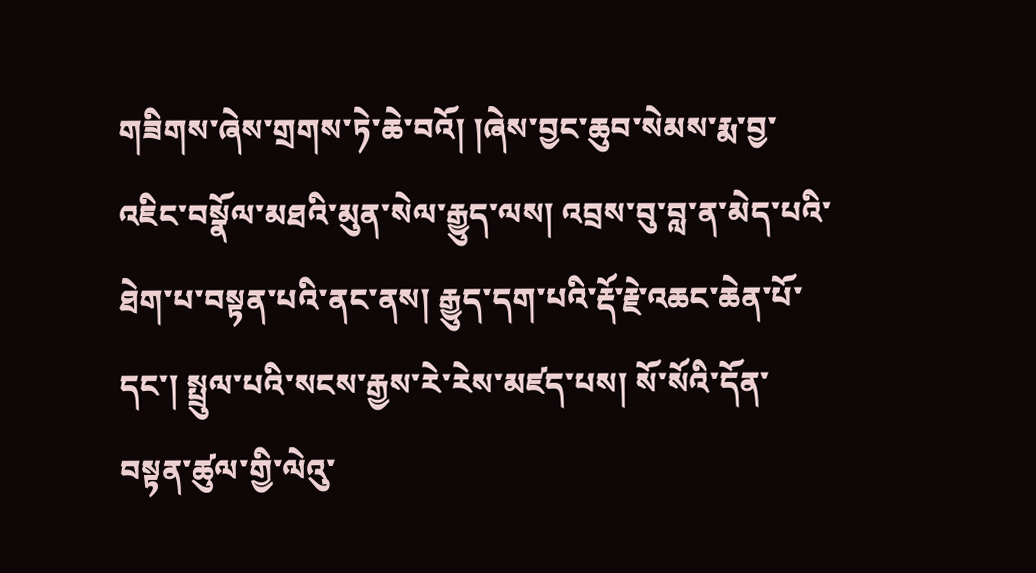གཟིགས་ཞེས་གྲགས་ཏེ་ཆེ་བའོ། །ཞེས་བྱང་ཆུབ་སེམས་རྨ་བྱ་འཇིང་བསྣོལ་མཐའི་མུན་སེལ་རྒྱུད་ལས། འབྲས་བུ་བླ་ན་མེད་པའི་ཐེག་པ་བསྟན་པའི་ནང་ནས། རྒྱུད་དག་པའི་རྡོ་རྗེ་འཆང་ཆེན་པོ་དང་། སྤྲུལ་པའི་སངས་རྒྱས་རེ་རེས་མཛད་པས། སོ་སོའི་དོན་བསྟན་ཚུལ་གྱི་ལེའུ་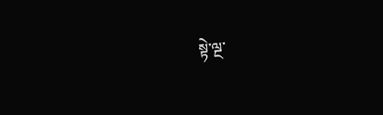སྟེ་ལྔ་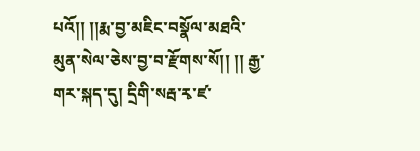པའོ།། །།རྨ་བྱ་མཇིང་བསྣོལ་མཐའི་མུན་སེལ་ཅེས་བྱ་བ་རྫོགས་སོ།། །། རྒྱ་གར་སྐད་དུ། དྲིགི་སརྦ་རྭ་ཛ་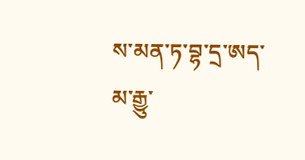ས་མན་ཏ་བྷ་དྲ་ཨད་མ་རྒྱུ་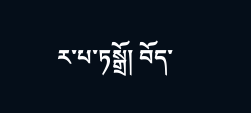ར་པ་ཏསྒྲོ། བོད་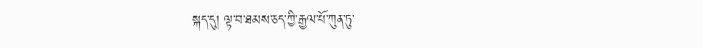སྐད་དུ། ལྟ་བ་ཐམས་ཅད་ཀྱི་རྒྱལ་པོ་ཀུན་ཏུ་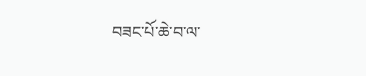བཟང་པོ་ཆེ་བ་ལ་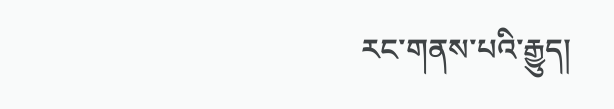རང་གནས་པའི་རྒྱུད།